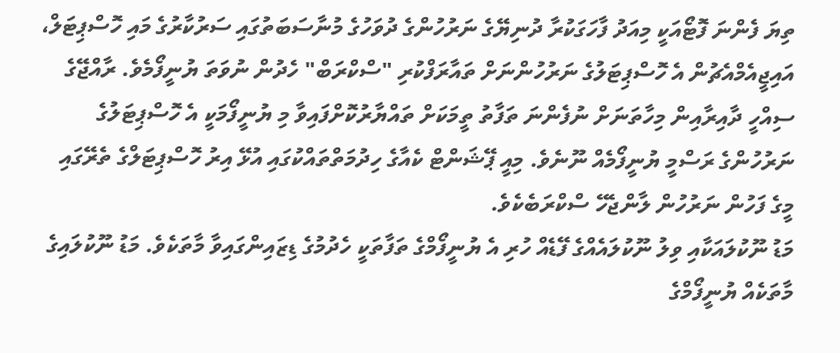ތިޔަ ފެންނަ ފޮޓޯއަކީ މިއަދު ފާހަގަކުރާ ދުނިޔޭގެ ނަރުހުންގެ ދުވަހުގެ މުނާސަބަތުގައި ސަރުކާރުގެ މައި ހޮސްޕިޓަލް، އައިޖީއެމްއެޗުން އެ ހޮސްޕިޓަލުގެ ނަރުހުންނަށް ތައާރަފްކުރި "ސްކްރަބް" ހެދުން ނުވަތަ ޔުނީފޯމެވެ. ރާއްޖޭގެ ސިއްހީ ދާއިރާއިން މިހާތަނަށް ނުފެންނަ ތަފާތު ތީމަކަށް ތައްޔާރުކޮށްފައިވާ މި ޔުނީފޯމަކީ އެ ހޮސްޕިޓަލުގެ ނަރުހުންގެ ރަސްމީ ޔުނީފޯމެއް ނޫނެވެ. މިއީ ޕޭޝަންޓް ކެއާގެ ހިދުމަތްތައްކުގައި އުޅޭ އިރު ހޮސްޕިޓަލްގެ ތެރޭގައި މީގެ ފަހުން ނަރުހުން ލާންޖެހޭ ސްކްރަބެކެވެ.
މަޑު ނޫކުލައަކާއި ވިލު ނޫކުލައެއްގެ ފޭޑެއް ހުރި އެ ޔުނީފޯމްގެ ތަފާތަކީ ހެދުމުގެ ޑިޒައިންގައިވާ މާތަކެވެ. މަޑު ނޫކުލައިގެ މާތަކެއް ޔުނީފޯމްގެ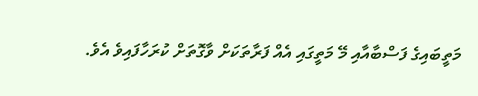މަތީބައިގެ ފަސްބާއާއި މޭ މަތީގައި އެއް ފަރާތަކަށް ވާގޮތަށް ކުރަހާފައިވެ އެވެ.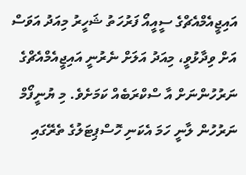އައިޖީއެމްއެޗްގެ ސީއީއޯ ފަރުހަތު ޝަހީރު މިއަދު އަވަސް އަށް ވިދާޅުވީ، މިއަދު އަލަށް ނެރުނީ އައިޖީއެމްއެޗްގެ ނަރުހުންނަށް އާ ސްކްރަބެއް ކަމަށެވެ. މި ޔުނީފޯމް ނަރުހުން ލާނީ ހަމަ އެކަނި ހޮސްޕިޓަލުގެ ތެރޭގައި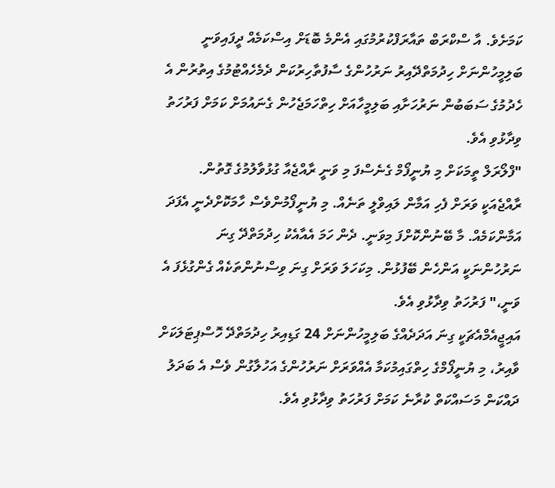ކަމަށެވެ. އާ ސްކްރަބް ތައާރަފްކުރުމުގައި އެންމެ ބޮޑަށް އިސްކަމެއް ދީފައިވަނީ ބަލިމީހުންނަށް ހިދުމަތްދޭއިރު ނަރުހުންގެ ސާފުތާހިރުކަން ދެމެހެއްޓުމުގެ އިތުރުން އެ ހެދުމުގެ ސަބަބުން ނަރުހަށާއި ބަލިމީހާއަށް ހިތްހަމަޖެހުން ގެނައުމަށް ކަމަށް ފަރުހަތު ވިދާޅުވި އެވެ.
"ފްލޯރަލް ތީމަކަށް މި ޔުނީފޯމް ގެނެސްފަ މި ވަނީ ރާއްޖެއާ ގުޅުވާލުމުގެ ގޮތުން. ރާއްޖެއަކީ ވަރަށް ފެހި އަމާން ލައިވްލީ ތަނެއް. މި ޔުނީފޯމުންވެސް ހާމަކޮށްދެނީ އެފަދަ އަމާންކަމެއް. މާ ބޭނުންކޮށްފަ މިވަނީ. ދެން ހަމަ އެއާއެކު ހިދުމަތްދޭ ގިނަ ނަރުހުންނަކީ އަންހެން ބޭފުޅުން. މިކަހަލަ ވަރަށް ގިނަ ވިސްނުންތަކެއް ގެންގުޅެފަ އެ ވަނީ،" ފަރުހަތު ވިދާޅުވި އެވެ.
އައިޖީއެމްއެޗަކީ ގިނަ އަދަދެއްގެ ބަލިމީހުންނަށް 24 ގަޑިއިރު ހިދުމަތްދޭ ހޮސްޕިޓަލަކަށް ވާއިރު، މި ޔުނީފޯމްގެ ހިތްގައިމުކަމާ އެއްވަރަށް ނަރުހުންގެ އަހުލާގުން ވެސް އެ ބަދަލު ދައްކަން މަސައްކަތް ކުރާނެ ކަމަށް ފަރުހަތު ވިދާޅުވި އެވެ.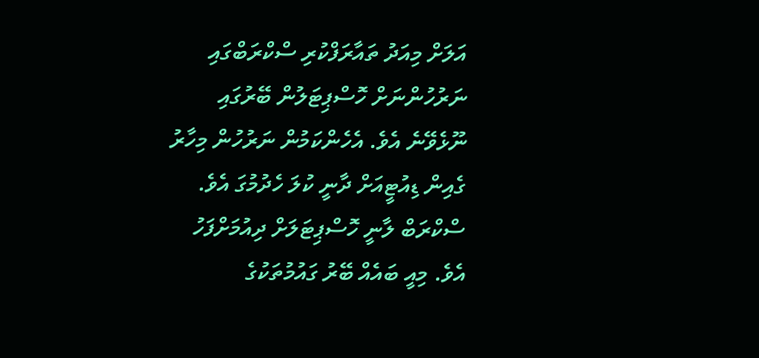އަލަށް މިއަދު ތައާރަފްކުރި ސްކްރަބްގައި ނަރުހުންނަށް ހޮސްޕިޓަލުން ބޭރުގައި ނޫޅެވޭނެ އެވެ. އެހެންކަމުން ނަރުހުން މިހާރު ގެއިން ޑިއުޓީއަށް ދާނީ ކުލަ ހެދުމުގަ އެވެ. ސްކްރަބް ލާނީ ހޮސްޕިޓަލަށް ދިއުމަށްފަހު އެވެ. މިއީ ބައެއް ބޭރު ގައުމުތަކުގެ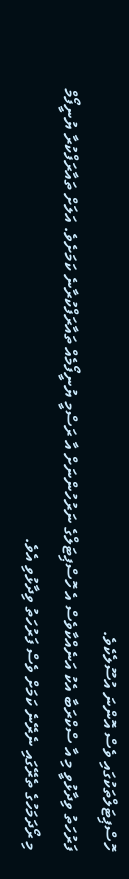ހޮސްޕިޓަލްތަކުގައި ވެސް އޮންނަ އުސޫލެކެވެ.
ފަރުހަތު ވިދާޅުވީ މި އާ ސްކްރަބާ އެކު އަނެއްކާވެސް އެ ހޮސްޕިޓަލްގެ ނަރުހުންނަށް އާ ރަސްމީ ޔުނީފޯމެއް ތައާރަފްކުރާނެ ކަމަށެވެ. އަލަށް ތައާރަފްކުރާ ޔުނީފޯމް މި ރޯދަމަހުގެ ތެރޭގައި ނެރޭނެ ކަމަށް ވެސް ފަރުހަތު ވިދާޅުވި އެވެ.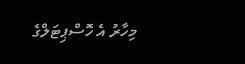މިހާރު އެ ހޮސްޕިޓަލްގެ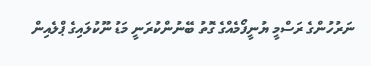ނަރުހުންގެ ރަސްމީ ޔުނީފޯމެއްގެ ގޮތު ބޭނުންކުރަނީ މަޑު ނޫކުލައިގެ ޕްލެއިން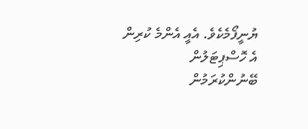ޔުނީފޯމެކެވެ. އެއީ އެންމެ ކުރިން އެ ހޮސްޕިޓަލުން ބޭނުންކުރަމުން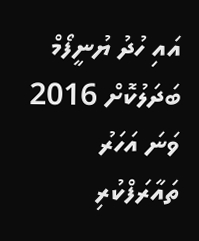އައި ހުދު ޔުނީފޯމް ބަދަލުކޮށް 2016 ވަނަ އަހަރު ތައާރަފްކުރި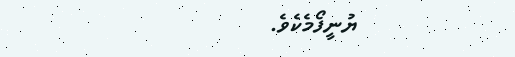ޔުނީފޯމެކެވެ.